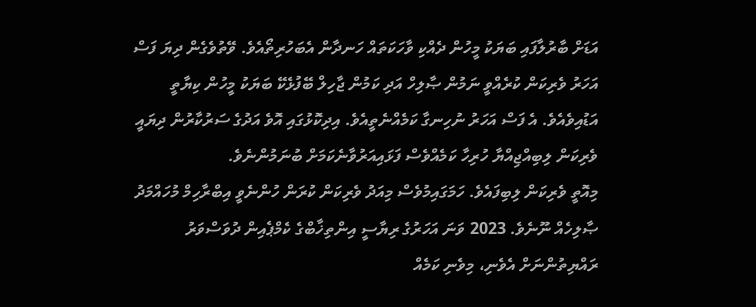އަޑަށް ބާރުލާފައި ބަޔަކު މީހުން ދެއްކި ވާހަކަތައް ހަނދާން އެބަހުރިތޯއެވެ. ވޭތުވެގެން ދިޔަ ފަސް އަހަރު ވެރިކަން ކުރެއްވީ ނަމުން ޞާލިހް އަދި ކަމުން ޖާހިލް ބޭފުޅެކޭ ބަޔަކު މީހުން ކިޔާތީ އަޑުއިވެއެވެ. އެ ފަސް އަހަރު ނުހިނގާ ކަމެއްނެތީއެވެ. އިދިކޮޅުގައި އޮވެ އަދުގެ ސަރުކާރުން ދިޔައީ ވެރިކަން ލިބިއްޖިއްޔާ ހުރިހާ ކަމެއްވެސް ފަޅައިއަރުވާނެކަމަށް ބުނަމުންނެވެ.
މިއޮތީ ވެރިކަން ލިބިފައެވެ. ހަމަގައިމުވެސް މިއަދު ވެރިކަން ކުރަން ހުންނެވީ އިބްރާހިމް މުހައްމަދު ޞާލިހެއް ނޫނެވެ. 2023 ވަނަ އަހަރުގެ ރިޔާސީ އިންތިޚާބްގެ ކެމްޕެއިން ދުވަސްވަރު ރައްޔިތުންނަށް އެވެނި، މިވެނި ކަމެއް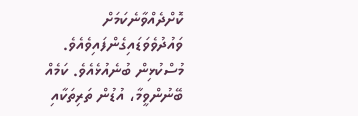ކޮށްދެއްވާނެކަމަށް ވައުދުވެވަޑައިގެންފައިވެއެވެ. މުސްކުޅިން ބުނެއުޅެއެވެ. ކަމެއް ބޭނުންވީމާ، އުޑުން ތަރިތަކާއި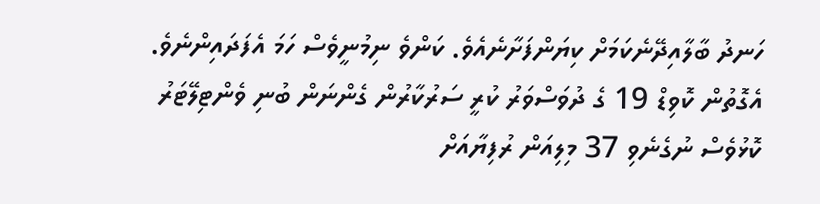ހަނދު ބާލާއިދޭނެކަމަށް ކިޔަންފަށާނެއެވެ. ކަންވެ ނިމުނީވެސް ހަމަ އެފަދައިންނެވެ.
އެގޮތުން ކޮވިޑް 19 ގެ ދުވަސްވަރު ކުރީ ސަރުކާރުން ގެންނަން ބުނި ވެންޓިލޭޓަރު ކޮޅުވެސް ނުގެނެވި 37 މިލިއަން ރުފިޔާއަށް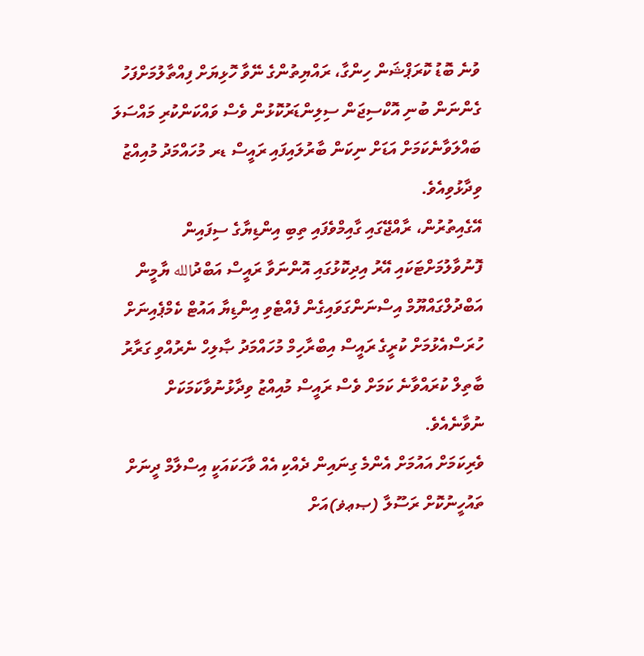ވުނެ ބޮޑު ކޮރަޕްޝަން ހިންގާ، ރައްޔިތުންގެ ނޭވާ ހޮޅިޔަށް ފިއްތާލުމަށްފަހު ގެންނަން ބުނި އޮކްސިޖަން ސިލިންޑަރުކޮޅުން ވެސް ވައްކަންކުރި މައްސަލަ ބައްލަވާނެކަމަށް އަޑަށް ނިކަން ބާރުލައިފައި ރައީސް ޑރ މުހައްމަދު މުއިއްޒު ވިދާޅުވިއެވެ.
އޭގެއިތުރުން، ރާއްޖޭގައި ގާއިމްވެފައި ތިބި އިންޑިޔާގެ ސިފައިން ފޮނުވާލުމަށްޓަކައި އޭރު އިދިކޮޅުގައި އޮންނަވާ ރައީސް އަބްދުالله ޔާމީން އަބްދުލްގައްޔޫމް އިސްނަންގަވައިގެން ފެއްޓެވި އިންޑިޔާ އައުޓް ކެމްޕެއިނަށް ހުރަސްއެޅުމަށް ކުރީގެ ރައީސް އިބްރާހިމް މުހައްމަދު ޞާލިހް ނެރުއްވި ގަރާރު ބާތިލް ކުރައްވާނެ ކަމަށް ވެސް ރައީސް މުއިއްޒު ވިދާޅުނުވާކަމަކަށް ނުވާނެއެވެ.
ވެރިކަމަށް އައުމަށް އެންމެ ގިނައިން ދެއްކި އެއް ވާހަކައަކީ އިސްލާމް ދީނަށް ތައުހީނުކޮށް ރަސޫލާ (ޞޢޥ)އަށް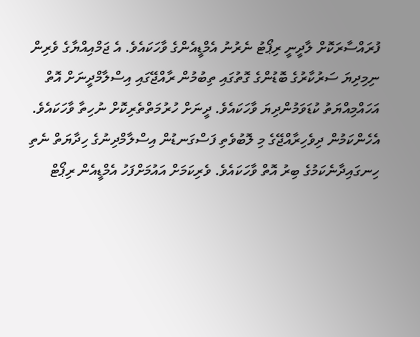ފުރައްސާރަކޮށް ލާދީނީ ރިޕޯޓު ނެރުނު އެމްޑީއެންގެ ވާހަކައެވެ. އެ ޖަމްއިއްޔާގެ ވެރިން ނިމިދިޔަ ސަރުކާރުގެ ބޮޑުންގެ ގޮތުގައި ތިބުމުން ރާއްޖޭގައި އިސްލާމްދީނަށް އޮތް އަހައްމިއްޔަތު ކުޑަވަމުންދިޔަ ވާހަކައެވެ. ދީނަށް ހުރުމަތްތެރިކޮށް ނުހިތާ ވާހަކައެވެ. އެހެންކަމުން ދިވެހިރާއްޖޭގެ މި ލޮބުވެތި ފަސްގަނޑުން އިސްލާމްދިނުގެ ހިދާޔަތް ނެތި ހިނގައިދާނެކަމުގެ ބިރު އޮތް ވާހަކައެވެ. ވެރިކަމަށް އައުމަށްފަހު އެމްޑީއެން ރިޕޯޓް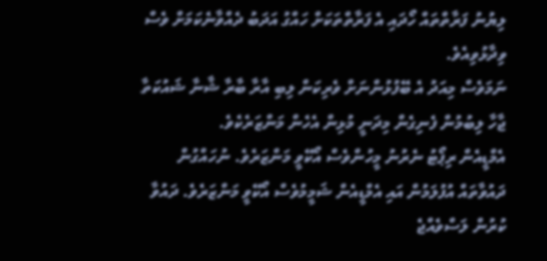ލިޔުނު ފަރާތްތައް ހޯދައި އެ ފަރާތްތަކަށް ހައްގު އަދަބު ދެއްވާނެކަމަށް ވެސް ވިދާޅުވިއެވެ.
ނަމަވެސް މިއަދު އެ ބޭފުޅުންނަށް ވެރިކަން ލިބި އާރާ ބާރާ ޝާނާ ޝައުކަތާ ޖާހާ ލިބުމުން ފެނިގެން މިދަނީ މުޅިން އެހެން މަންޒަރެކެވެ.
އެމްޑީއެން ރިޕޯޓު ނެރުނު މީހުންވެސް އޯކޭވީ މަންޒަރެވެ. ނުހައްގުން ދައުވާތައް އުފުލަމުން އައި އެމްޑީއެން ޝަމީމުވެސް އޯކޭވީ މަންޒަރެވެ. ދައުވާ ކުރުން ލަސްވެއްޖެ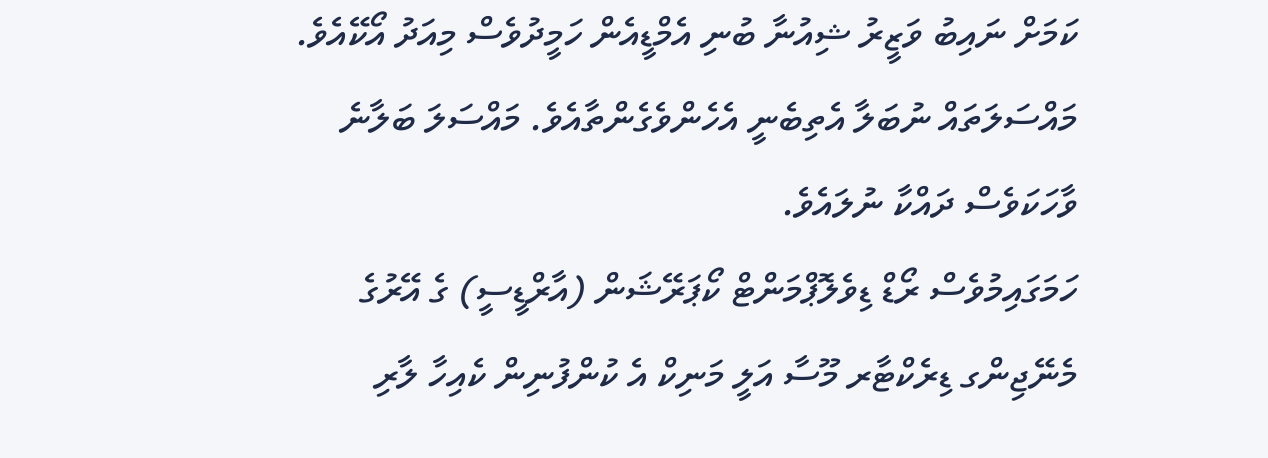ކަމަށް ނައިބު ވަޒީރު ޝިއުނާ ބުނި އެމްޑީއެން ހަމީދުވެސް މިއަދު އޯކޭއެވެ. މައްސަލަތައް ނުބަލާ އެތިބެނީ އެހެންވެގެންތާއެވެ. މައްސަލަ ބަލާނެ ވާހަކަވެސް ދައްކާ ނުލައެވެ.
ހަމަގައިމުވެސް ރޯޑް ޑިވެލޮޕްމަންޓް ކޯޕަރޭޝަން (އާރްޑީސީ) ގެ އޭރުގެ މެނޭޖިންގ ޑިރެކްޓާރ މޫސާ އަލީ މަނިކް އެ ކުންފުނިން ކެއިހާ ލާރި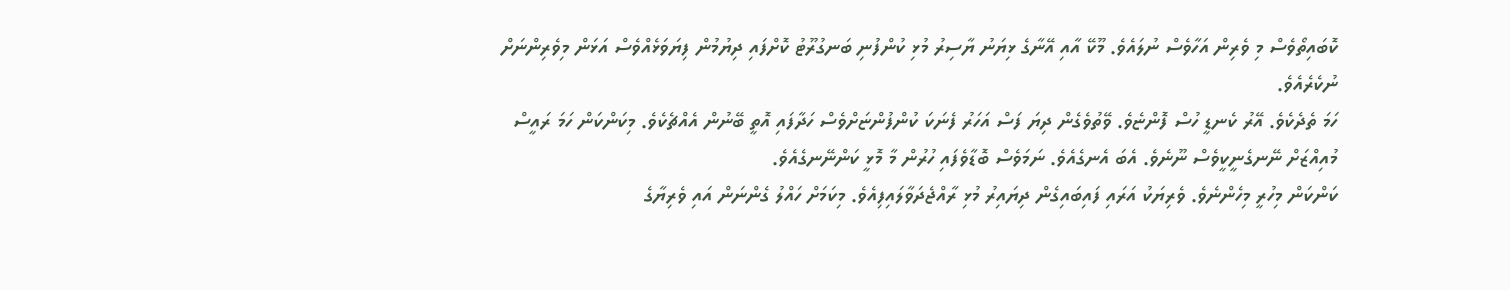ކޮބައިތޯވެސް މި ވެރިން އަހާވެސް ނުލައެވެ. މޫކޭ އާއި އޭނާގެ ޅިޔަނު ޔާސިރު މުޅި ކުންފުނި ބަނގުރޫޓު ކޮށްފައި ދިޔުމުން ފިޔަވަޅެއްވެސް އަޅަން މިވެރިންނަށް ނުކެރެއެވެ.
ހަމަ ތެދެކެވެ. އޭރު ކެނޑީ ހުސް ފޮންޏެވެ. ވޭތުވެގެން ދިޔަ ފަސް އަހަރު ފެނަކަ ކުންފުންޏަށްވެސް ހަދާފައި އޮތީ ބޭނުން އެއްޗެކެވެ. މިކަންކަން ހަމަ ރައީސް މުއިއްޒަށް ނޭނގެނީކީވެސް ނޫނެވެ. އެބަ އެނގެއެވެ. ނަމަވެސް ބޮޑާވެފައި ހުރުން މާ މޮޅީ ކަންނޭނގެއެވެ.
ކަންކަން މިހުރީ މިހެންނެވެ. ވެރިޔަކު އަރައި ފައިބައިގެން ދިޔައިރު މުޅި ރާއްޖެދަވާލައިފިއެވެ. މިކަމަށް ހައްލު ގެންނަން އައި ވެރިޔާގެ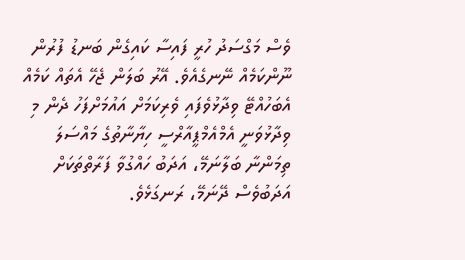ވެސް މަގްސަދު ހުރީ ފައިސާ ކައިގެން ބަނޑު ފުރުން ނޫންކަމެއް ނޭނގެއެވެ. އޭރު ބަލަން ޖެހޭ އެތައް ކަމެއް އެބަހުއްޓޭ ވިދާޅުވެފައި ވެރިކަމަށް އައުމަށްފަހު ދެން މި ވިދާޅުވަނީ އެމްއެމްޕީއާރްސީ ހިޔާނާތުގެ މައްސަލަ ތިމަންނާ ބަލާނަމޭ، އަދަބު ހައްގުވާ ފަރާތްތަކަށް އަދަބުވެސް ދޭނަމޭ، ރަނގަޅެވެ.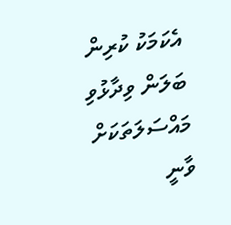އެކަމަކު ކުރިން ބަލަން ވިދާޅުވި މައްސަލަތަކަށް ވާނީ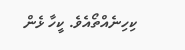ކިހިނެއްތޯއެވެ. ކީހާ ޅެން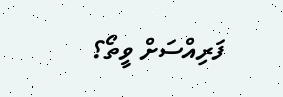ފަރިއްސަށް ވީތޯ؟